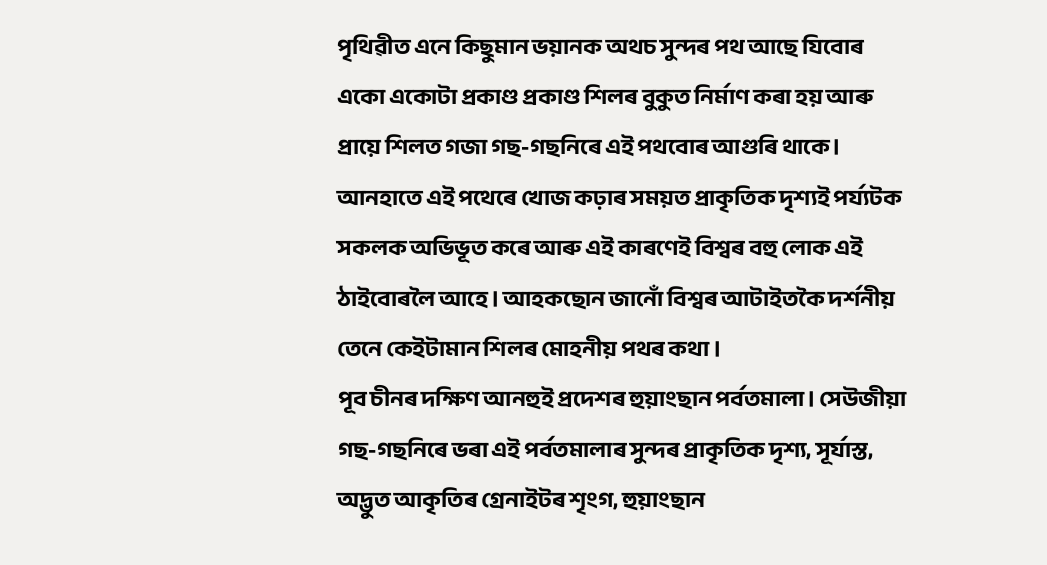পৃথিৱীত এনে কিছুমান ভয়ানক অথচ সুন্দৰ পথ আছে যিবোৰ একো একোটা প্ৰকাণ্ড প্ৰকাণ্ড শিলৰ বুকুত নিৰ্মাণ কৰা হয় আৰু প্ৰায়ে শিলত গজা গছ-গছনিৰে এই পথবোৰ আগুৰি থাকে। আনহাতে এই পথেৰে খোজ কঢ়াৰ সময়ত প্ৰাকৃতিক দৃশ্যই পৰ্য্যটক সকলক অভিভূত কৰে আৰু এই কাৰণেই বিশ্বৰ বহু লোক এই ঠাইবোৰলৈ আহে । আহকছোন জানোঁ বিশ্বৰ আটাইতকৈ দৰ্শনীয় তেনে কেইটামান শিলৰ মোহনীয় পথৰ কথা ।
পূব চীনৰ দক্ষিণ আনহুই প্ৰদেশৰ হুয়াংছান পৰ্বতমালা। সেউজীয়া গছ-গছনিৰে ভৰা এই পৰ্বতমালাৰ সুন্দৰ প্ৰাকৃতিক দৃশ্য, সূৰ্যাস্ত, অদ্ভুত আকৃতিৰ গ্ৰেনাইটৰ শৃংগ, হুয়াংছান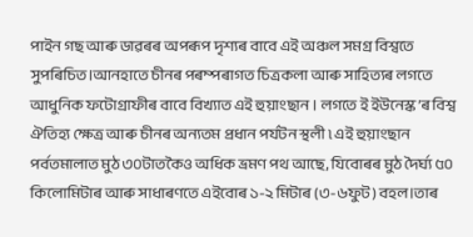পাইন গছ আৰু ডাৱৰৰ অপৰূপ দৃশ্যৰ বাবে এই অঞ্চল সমগ্ৰ বিশ্বতে সুপৰিচিত।আনহাতে চীনৰ পৰম্পৰাগত চিত্ৰকলা আৰু সাহিত্যৰ লগতে আধুনিক ফটোগ্ৰাফীৰ বাবে বিখ্যাত এই হুয়াংছান । লগতে ই ইউনেস্ক’ৰ বিশ্ব ঐতিহ্য ক্ষেত্ৰ আৰু চীনৰ অন্যতম প্ৰধান পৰ্যটন স্থলী ৷ এই হুয়াংছান পৰ্বতমালাত মুঠ ৩০টাতকৈও অধিক ভ্ৰমণ পথ আছে, যিবোৰৰ মুঠ দৈৰ্ঘ্য ৫০ কিলোমিটাৰ আৰু সাধাৰণতে এইবোৰ ১-২ মিটাৰ (৩-৬ফুট) বহল।তাৰ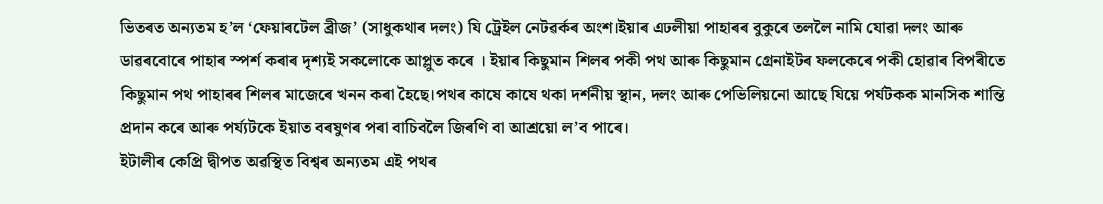ভিতৰত অন্যতম হ’ল ‘ফেয়াৰটেল ব্ৰীজ’ (সাধুকথাৰ দলং) যি ট্ৰেইল নেটৱৰ্কৰ অংশ।ইয়াৰ এঢলীয়া পাহাৰৰ বুকুৰে তললৈ নামি যোৱা দলং আৰু ডাৱৰবোৰে পাহাৰ স্পৰ্শ কৰাৰ দৃশ্যই সকলোকে আপ্লুত কৰে । ইয়াৰ কিছুমান শিলৰ পকী পথ আৰু কিছুমান গ্ৰেনাইটৰ ফলকেৰে পকী হোৱাৰ বিপৰীতে কিছুমান পথ পাহাৰৰ শিলৰ মাজেৰে খনন কৰা হৈছে।পথৰ কাষে কাষে থকা দৰ্শনীয় স্থান, দলং আৰু পেভিলিয়নো আছে যিয়ে পৰ্যটকক মানসিক শান্তি প্ৰদান কৰে আৰু পৰ্য্যটকে ইয়াত বৰষুণৰ পৰা বাচিবলৈ জিৰণি বা আশ্ৰয়ো ল’ব পাৰে।
ইটালীৰ কেপ্ৰি দ্বীপত অৱস্থিত বিশ্বৰ অন্যতম এই পথৰ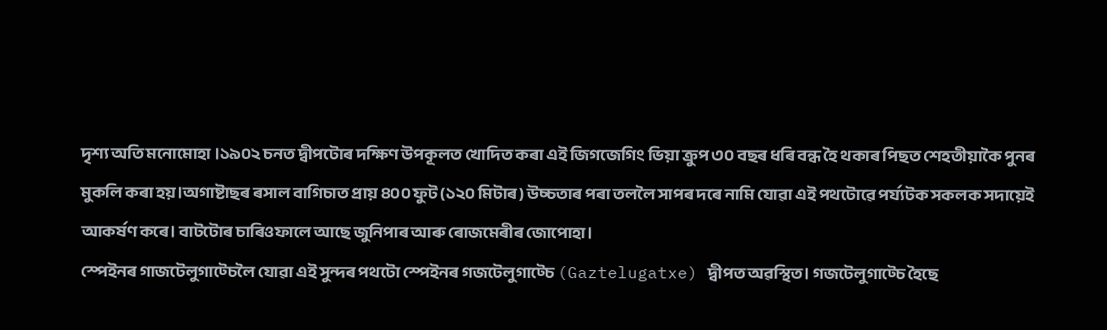দৃশ্য অতি মনোমোহা ।১৯০২ চনত দ্বীপটোৰ দক্ষিণ উপকূলত খোদিত কৰা এই জিগজেগিং ভিয়া ক্ৰুপ ৩০ বছৰ ধৰি বন্ধ হৈ থকাৰ পিছত শেহতীয়াকৈ পুনৰ মুকলি কৰা হয়।অগাষ্টাছৰ ৰসাল বাগিচাত প্ৰায় ৪০০ ফুট (১২০ মিটাৰ) উচ্চতাৰ পৰা তললৈ সাপৰ দৰে নামি যোৱা এই পথটোৱে পৰ্য্যটক সকলক সদায়েই আকৰ্ষণ কৰে। বাটটোৰ চাৰিওফালে আছে জুনিপাৰ আৰু ৰোজমেৰীৰ জোপোহা।
স্পেইনৰ গাজটেলুগাট্চেলৈ যোৱা এই সুন্দৰ পথটো স্পেইনৰ গজটেলুগাট্চে (Gaztelugatxe) দ্বীপত অৱস্থিত। গজটেলুগাট্চে হৈছে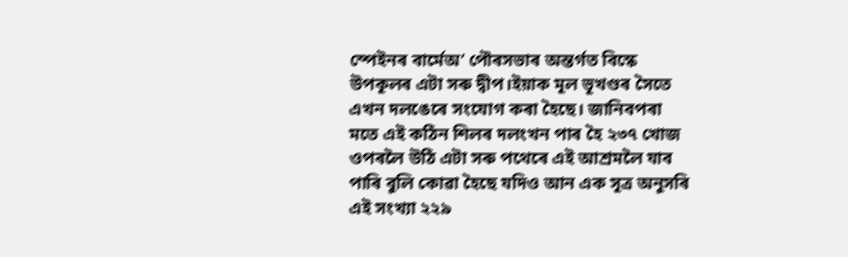স্পেইনৰ বাৰ্মেঅ’ পৌৰসভাৰ অন্তৰ্গত বিস্কে উপকূলৰ এটা সৰু দ্বীপ।ইয়াক মূল ভূখণ্ডৰ সৈতে এখন দলঙেৰে সংযোগ কৰা হৈছে। জানিবপৰা মতে এই কঠিন শিলৰ দলংখন পাৰ হৈ ২৩৭ খোজ ওপৰলৈ উঠি এটা সৰু পথেৰে এই আশ্ৰমলৈ যাব পাৰি বুলি কোৱা হৈছে যদিও আন এক সূত্ৰ অনুসৰি এই সংখ্যা ২২৯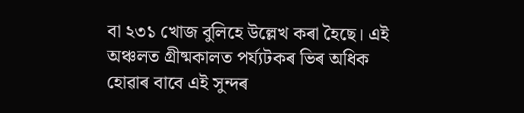বা ২৩১ খোজ বুলিহে উল্লেখ কৰা হৈছে। এই অঞ্চলত গ্ৰীষ্মকালত পৰ্য্যটকৰ ভিৰ অধিক হোৱাৰ বাবে এই সুন্দৰ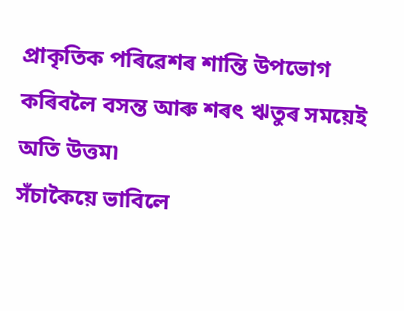প্ৰাকৃতিক পৰিৱেশৰ শান্তি উপভোগ কৰিবলৈ বসন্ত আৰু শৰৎ ঋতুৰ সময়েই অতি উত্তম৷
সঁচাকৈয়ে ভাবিলে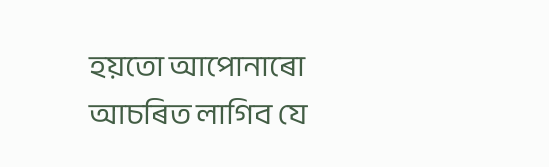হয়তো আপোনাৰো আচৰিত লাগিব যে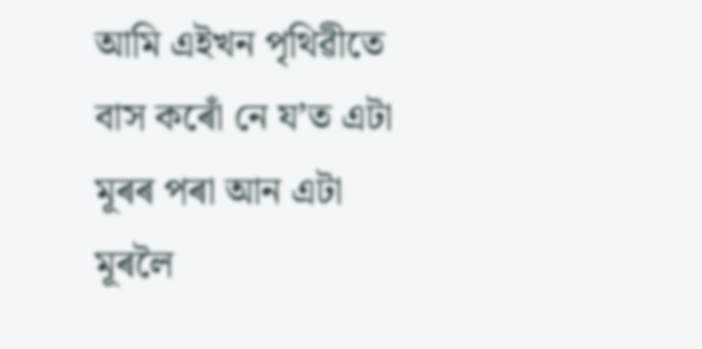আমি এইখন পৃথিৱীতে বাস কৰোঁ নে য’ত এটা মূৰৰ পৰা আন এটা মূৰলৈ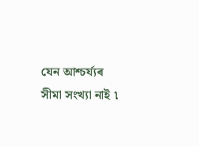যেন আশ্চৰ্য্যৰ সীমা সংখ্যা নাই ৷